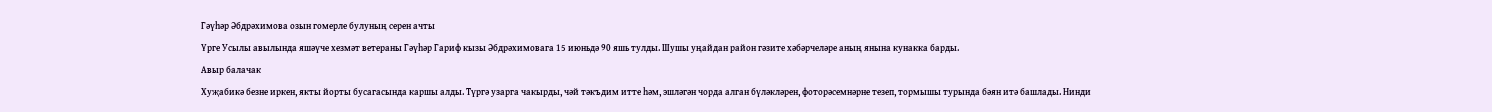Гәүһәр Әбдрәхимова озын гомерле булуның серен ачты
Үрге Усылы авылында яшәүче хезмәт ветераны Гәүһәр Гариф кызы Әбдрәхимовага 15 июньдә 90 яшь тулды. Шушы уңайдан район гәзите хәбәрчеләре аның янына кунакка барды.
Авыр балачак
Хуҗабикә безне иркен, якты йорты бусагасында каршы алды. Түргә узарга чакырды, чәй тәкъдим итте һәм, эшләгән чорда алган бүләкләрен, фоторәсемнәрне тезеп, тормышы турында бәян итә башлады. Нинди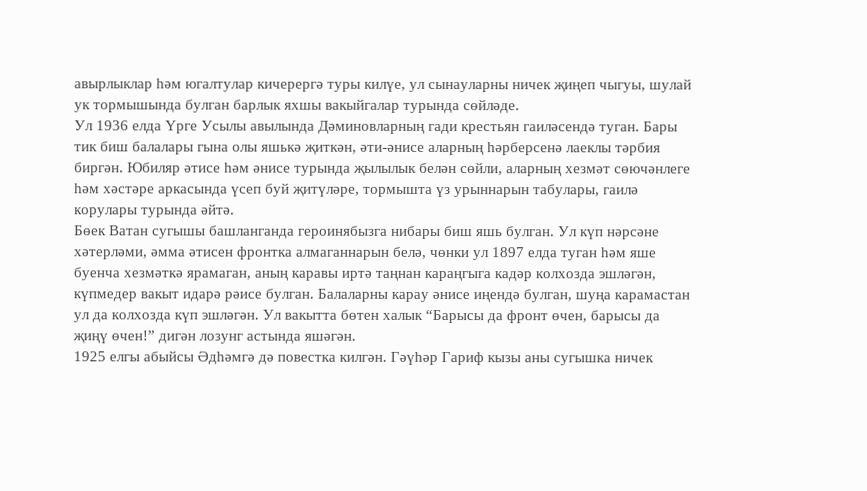авырлыклар һәм югалтулар кичерергә туры килүе, ул сынауларны ничек җиңеп чыгуы, шулай ук тормышында булган барлык яхшы вакыйгалар турында сөйләде.
Ул 1936 елда Үрге Усылы авылында Дәминовларның гади крестьян гаиләсендә туган. Бары тик биш балалары гына олы яшькә җиткән, әти-әнисе аларның һәрберсенә лаеклы тәрбия биргән. Юбиляр әтисе һәм әнисе турында җылылык белән сөйли, аларның хезмәт сөючәнлеге һәм хәстәре аркасында үсеп буй җитүләре, тормышта үз урыннарын табулары, гаилә корулары турында әйтә.
Бөек Ватан сугышы башланганда героинябызга нибары биш яшь булган. Ул күп нәрсәне хәтерләми, әмма әтисен фронтка алмаганнарын белә, чөнки ул 1897 елда туган һәм яше буенча хезмәткә ярамаган, аның каравы иртә таңнан караңгыга кадәр колхозда эшләгән, күпмедер вакыт идарә рәисе булган. Балаларны карау әнисе иңендә булган, шуңа карамастан ул да колхозда күп эшләгән. Ул вакытта бөтен халык “Барысы да фронт өчен, барысы да җиңү өчен!” дигән лозунг астында яшәгән.
1925 елгы абыйсы Әдһәмгә дә повестка килгән. Гәүһәр Гариф кызы аны сугышка ничек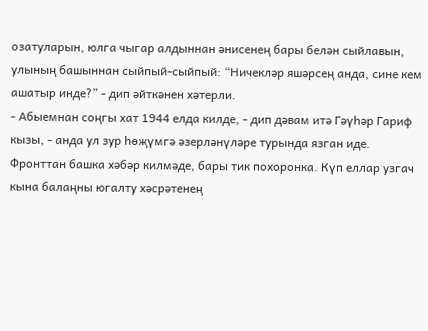озатуларын, юлга чыгар алдыннан әнисенең бары белән сыйлавын, улының башыннан сыйпый-сыйпый: “Ничекләр яшәрсең анда, сине кем ашатыр инде?” - дип әйткәнен хәтерли.
- Абыемнан соңгы хат 1944 елда килде, - дип дәвам итә Гәүһәр Гариф кызы, - анда ул зур һөҗүмгә әзерләнүләре турында язган иде. Фронттан башка хәбәр килмәде, бары тик похоронка. Күп еллар узгач кына балаңны югалту хәсрәтенең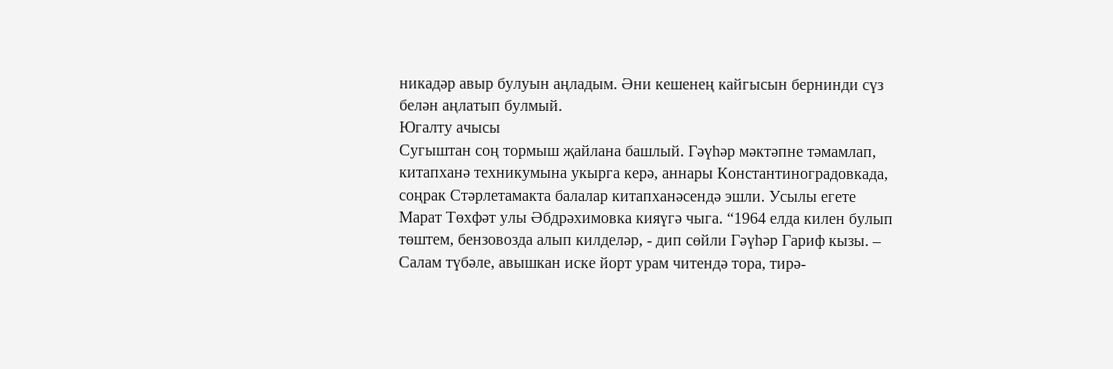никадәр авыр булуын аңладым. Әни кешенең кайгысын бернинди сүз белән аңлатып булмый.
Югалту ачысы
Сугыштан соң тормыш җайлана башлый. Гәүһәр мәктәпне тәмамлап, китапханә техникумына укырга керә, аннары Константиноградовкада, соңрак Стәрлетамакта балалар китапханәсендә эшли. Усылы егете Марат Төхфәт улы Әбдрәхимовка кияүгә чыга. “1964 елда килен булып төштем, бензовозда алып килделәр, - дип сөйли Гәүһәр Гариф кызы. – Салам түбәле, авышкан иске йорт урам читендә тора, тирә-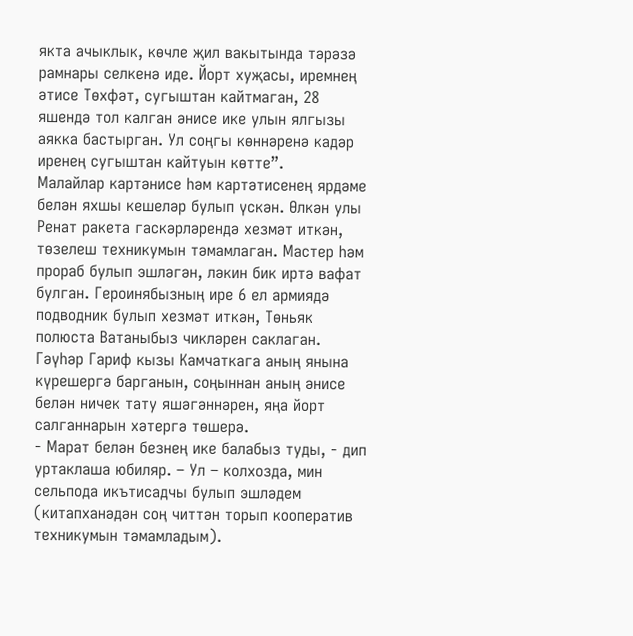якта ачыклык, көчле җил вакытында тәрәзә рамнары селкенә иде. Йорт хуҗасы, иремнең әтисе Төхфәт, сугыштан кайтмаган, 28 яшендә тол калган әнисе ике улын ялгызы аякка бастырган. Ул соңгы көннәренә кадәр иренең сугыштан кайтуын көтте”.
Малайлар картәнисе һәм картәтисенең ярдәме белән яхшы кешеләр булып үскән. Өлкән улы Ренат ракета гаскәрләрендә хезмәт иткән, төзелеш техникумын тәмамлаган. Мастер һәм прораб булып эшләгән, ләкин бик иртә вафат булган. Героинябызның ире 6 ел армиядә подводник булып хезмәт иткән, Төньяк полюста Ватаныбыз чикләрен саклаган. Гәүһәр Гариф кызы Камчаткага аның янына күрешергә барганын, соңыннан аның әнисе белән ничек тату яшәгәннәрен, яңа йорт салганнарын хәтергә төшерә.
- Марат белән безнең ике балабыз туды, - дип уртаклаша юбиляр. – Ул – колхозда, мин сельпода икътисадчы булып эшләдем (китапханәдән соң читтән торып кооператив техникумын тәмамладым).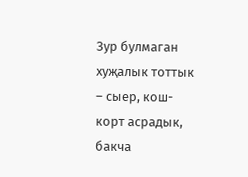Зур булмаган хуҗалык тоттык – сыер, кош-корт асрадык, бакча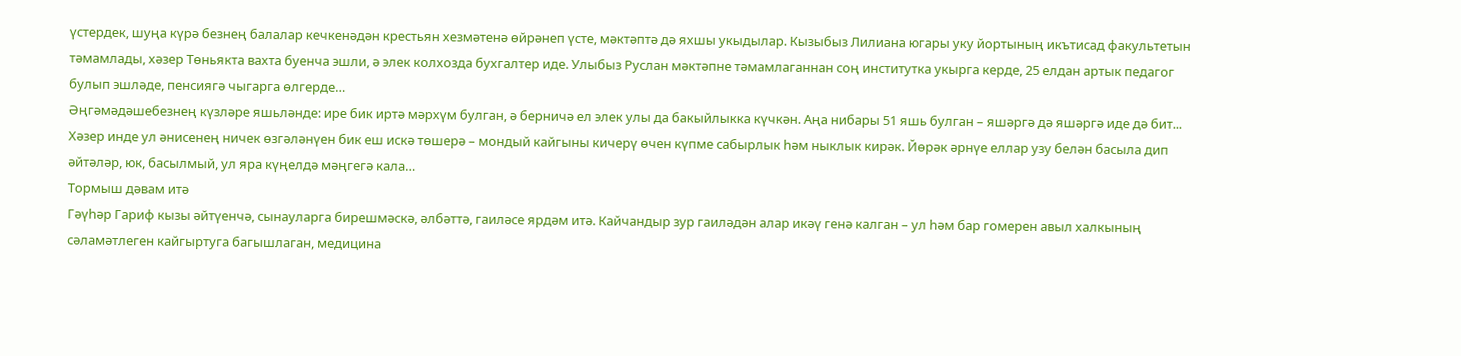үстердек, шуңа күрә безнең балалар кечкенәдән крестьян хезмәтенә өйрәнеп үсте, мәктәптә дә яхшы укыдылар. Кызыбыз Лилиана югары уку йортының икътисад факультетын тәмамлады, хәзер Төньякта вахта буенча эшли, ә элек колхозда бухгалтер иде. Улыбыз Руслан мәктәпне тәмамлаганнан соң институтка укырга керде, 25 елдан артык педагог булып эшләде, пенсиягә чыгарга өлгерде…
Әңгәмәдәшебезнең күзләре яшьләнде: ире бик иртә мәрхүм булган, ә берничә ел элек улы да бакыйлыкка күчкән. Аңа нибары 51 яшь булган – яшәргә дә яшәргә иде дә бит... Хәзер инде ул әнисенең ничек өзгәләнүен бик еш искә төшерә – мондый кайгыны кичерү өчен күпме сабырлык һәм ныклык кирәк. Йөрәк әрнүе еллар узу белән басыла дип әйтәләр, юк, басылмый, ул яра күңелдә мәңгегә кала…
Тормыш дәвам итә
Гәүһәр Гариф кызы әйтүенчә, сынауларга бирешмәскә, әлбәттә, гаиләсе ярдәм итә. Кайчандыр зур гаиләдән алар икәү генә калган – ул һәм бар гомерен авыл халкының сәламәтлеген кайгыртуга багышлаган, медицина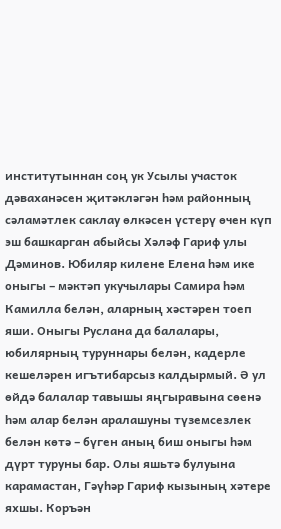институтыннан соң ук Усылы участок дәваханәсен җитәкләгән һәм районның сәламәтлек саклау өлкәсен үстерү өчен күп эш башкарган абыйсы Хәләф Гариф улы Дәминов. Юбиляр килене Елена һәм ике оныгы – мәктәп укучылары Самира һәм Камилла белән, аларның хәстәрен тоеп яши. Оныгы Руслана да балалары, юбилярның туруннары белән, кадерле кешеләрен игътибарсыз калдырмый. Ә ул өйдә балалар тавышы яңгыравына сөенә һәм алар белән аралашуны түземсезлек белән көтә – бүген аның биш оныгы һәм дүрт туруны бар. Олы яшьтә булуына карамастан, Гәүһәр Гариф кызының хәтере яхшы. Коръән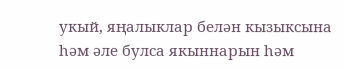укый, яңалыклар белән кызыксына һәм әле булса якыннарын һәм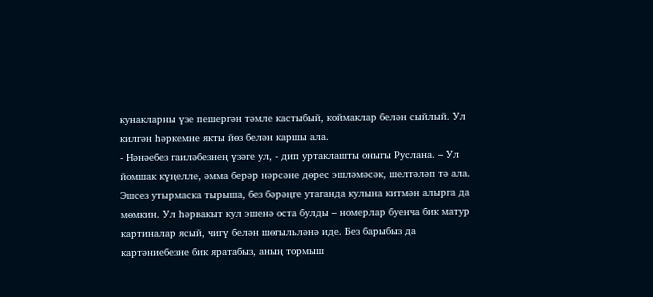кунакларны үзе пешергән тәмле кастыбый, коймаклар белән сыйлый. Ул килгән һәркемне якты йөз белән каршы ала.
- Нәнәебез гаиләбезнең үзәге ул, - дип уртаклашты оныгы Руслана. – Ул йомшак күңелле, әмма берәр нәрсәне дөрес эшләмәсәк, шелтәләп тә ала. Эшсез утырмаска тырыша, без бәрәңге утаганда кулына китмән алырга да мөмкин. Ул һәрвакыт кул эшенә оста булды – номерлар буенча бик матур картиналар ясый, чигү белән шөгыльләнә иде. Без барыбыз да картәниебезне бик яратабыз, аның тормыш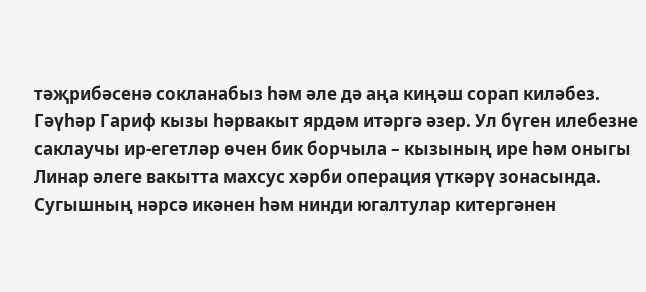тәҗрибәсенә сокланабыз һәм әле дә аңа киңәш сорап киләбез.
Гәүһәр Гариф кызы һәрвакыт ярдәм итәргә әзер. Ул бүген илебезне саклаучы ир-егетләр өчен бик борчыла – кызының ире һәм оныгы Линар әлеге вакытта махсус хәрби операция үткәрү зонасында. Сугышның нәрсә икәнен һәм нинди югалтулар китергәнен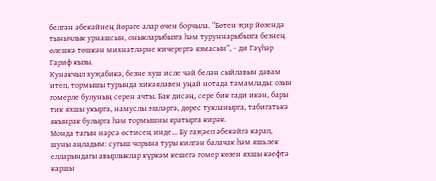белгән әбекәйнең йөрәге алар өчен борчыла. “Бөтен җир йөзендә тынычлык урнашсын, оныкларыбызга һәм туруннарыбызга безнең өлешкә төшкән михнәтләрне кичерергә язмасын”, - ди Гәүһәр Гариф кызы.
Кунакчыл хуҗабикә, безне хуш исле чәй белән сыйлавын дәвам итеп, тормышы турында хикәяләвен уңай нотада тәмамлады: озын гомерле булуның серен ачты. Бак дисәң, сере бик гади икән, бары тик яхшы укырга, намуслы эшләргә, дөрес тукланырга, табигатькә якынрак булырга һәм тормышны яратырга кирәк.
Монда тагын нәрсә өстисең инде... Бу гаҗәеп әбекәйгә карап, шуны аңладым: сугыш чорына туры килгән балачак һәм яшьлек елларындагы авырлыклар күркәм кешегә гомер көзен яхшы кәефтә каршы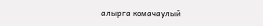алырга комачаулый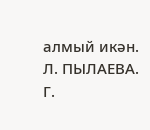алмый икән.
Л. ПЫЛАЕВА.
Г.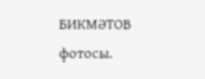БИКМӘТОВ фотосы.